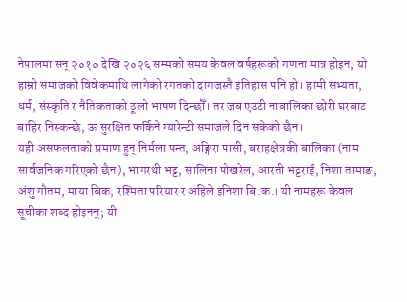नेपालमा सन् २०१० देखि २०२६ सम्मको समय केवल वर्षहरूको गणना मात्र होइन, यो हाम्रो समाजको विवेकमाथि लागेको रगतको दागजस्तै इतिहास पनि हो। हामी सभ्यता, धर्म, संस्कृति र नैतिकताको ठूलो भाषण दिन्छौँ। तर जब एउटी नाबालिका छोरी घरबाट बाहिर निस्कन्छे, ऊ सुरक्षित फर्किने ग्यारेन्टी समाजले दिन सकेको छैन।
यही असफलताको प्रमाण हुन् निर्मला पन्त, अङ्गिरा पासी, बराहक्षेत्रकी बालिका (नाम सार्वजनिक गरिएको छैन), भागरथी भट्ट, सालिना पोखरेल, आरती भट्टराई, निशा तामाङ, अंशु गौतम, माया बिक, रश्मिता परियार र अहिले इनिशा बि.क.। यी नामहरू केवल सूचीका शब्द होइनन्; यी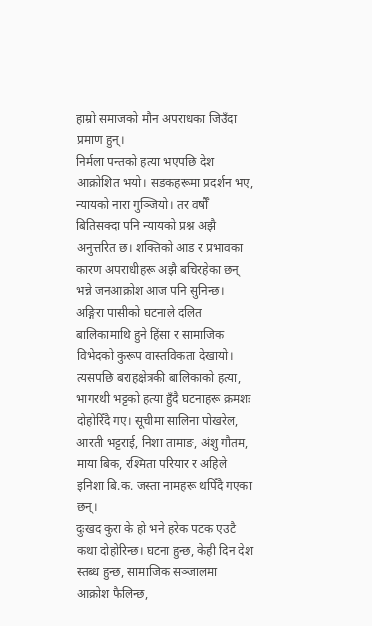हाम्रो समाजको मौन अपराधका जिउँदा प्रमाण हुन्।
निर्मला पन्तको हत्या भएपछि देश आक्रोशित भयो। सडकहरूमा प्रदर्शन भए, न्यायको नारा गुञ्जियो। तर वर्षौँ बितिसक्दा पनि न्यायको प्रश्न अझै अनुत्तरित छ। शक्तिको आड र प्रभावका कारण अपराधीहरू अझै बचिरहेका छन् भन्ने जनआक्रोश आज पनि सुनिन्छ।
अङ्गिरा पासीको घटनाले दलित बालिकामाथि हुने हिंसा र सामाजिक विभेदको कुरूप वास्तविकता देखायो। त्यसपछि बराहक्षेत्रकी बालिकाको हत्या, भागरथी भट्टको हत्या हुँदै घटनाहरू क्रमशः दोहोरिँदै गए। सूचीमा सालिना पोखरेल, आरती भट्टराई, निशा तामाङ, अंशु गौतम, माया बिक, रश्मिता परियार र अहिले इनिशा बि.क. जस्ता नामहरू थपिँदै गएका छन्।
दुःखद कुरा के हो भने हरेक पटक एउटै कथा दोहोरिन्छ। घटना हुन्छ, केही दिन देश स्तब्ध हुन्छ, सामाजिक सञ्जालमा आक्रोश फैलिन्छ,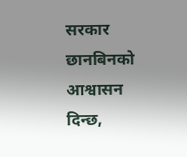सरकार छानबिनको आश्वासन दिन्छ,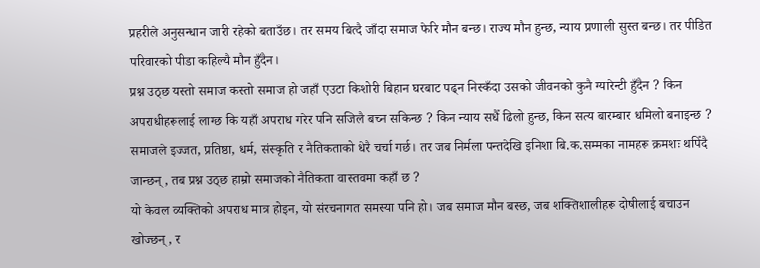प्रहरीले अनुसन्धान जारी रहेको बताउँछ। तर समय बित्दै जाँदा समाज फेरि मौन बन्छ। राज्य मौन हुन्छ, न्याय प्रणाली सुस्त बन्छ। तर पीडित परिवारको पीडा कहिल्यै मौन हुँदैन।
प्रश्न उठ्छ यस्तो समाज कस्तो समाज हो जहाँ एउटा किशोरी बिहान घरबाट पढ्न निस्कँदा उसको जीवनको कुनै ग्यारेन्टी हुँदैन ? किन अपराधीहरूलाई लाग्छ कि यहाँ अपराध गरेर पनि सजिलै बच्न सकिन्छ ? किन न्याय सधैँ ढिलो हुन्छ, किन सत्य बारम्बार धमिलो बनाइन्छ ?
समाजले इज्जत, प्रतिष्ठा, धर्म, संस्कृति र नैतिकताको धेरै चर्चा गर्छ। तर जब निर्मला पन्तदेखि इनिशा बि.क.सम्मका नामहरू क्रमशः थपिँदै जान्छन्, तब प्रश्न उठ्छ हाम्रो समाजको नैतिकता वास्तवमा कहाँ छ ?
यो केवल व्यक्तिको अपराध मात्र होइन, यो संरचनागत समस्या पनि हो। जब समाज मौन बस्छ, जब शक्तिशालीहरू दोषीलाई बचाउन खोज्छन्, र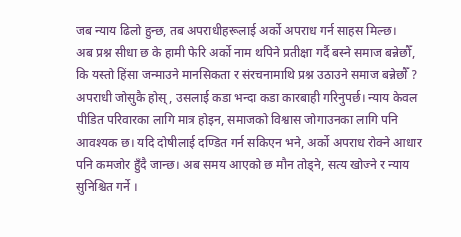जब न्याय ढिलो हुन्छ, तब अपराधीहरूलाई अर्को अपराध गर्न साहस मिल्छ।
अब प्रश्न सीधा छ के हामी फेरि अर्को नाम थपिने प्रतीक्षा गर्दै बस्ने समाज बन्नेछौँ, कि यस्तो हिंसा जन्माउने मानसिकता र संरचनामाथि प्रश्न उठाउने समाज बन्नेछौँ ?
अपराधी जोसुकै होस्, उसलाई कडा भन्दा कडा कारबाही गरिनुपर्छ। न्याय केवल पीडित परिवारका लागि मात्र होइन, समाजको विश्वास जोगाउनका लागि पनि आवश्यक छ। यदि दोषीलाई दण्डित गर्न सकिएन भने, अर्को अपराध रोक्ने आधार पनि कमजोर हुँदै जान्छ। अब समय आएको छ मौन तोड्ने, सत्य खोज्ने र न्याय सुनिश्चित गर्ने ।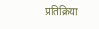प्रतिक्रिया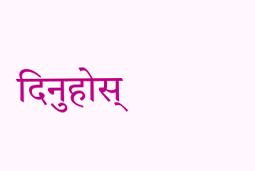दिनुहोस्